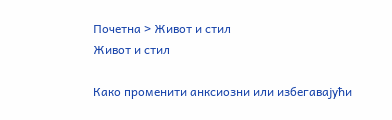Почетна > Живот и стил
Живот и стил

Како променити анксиозни или избегавајући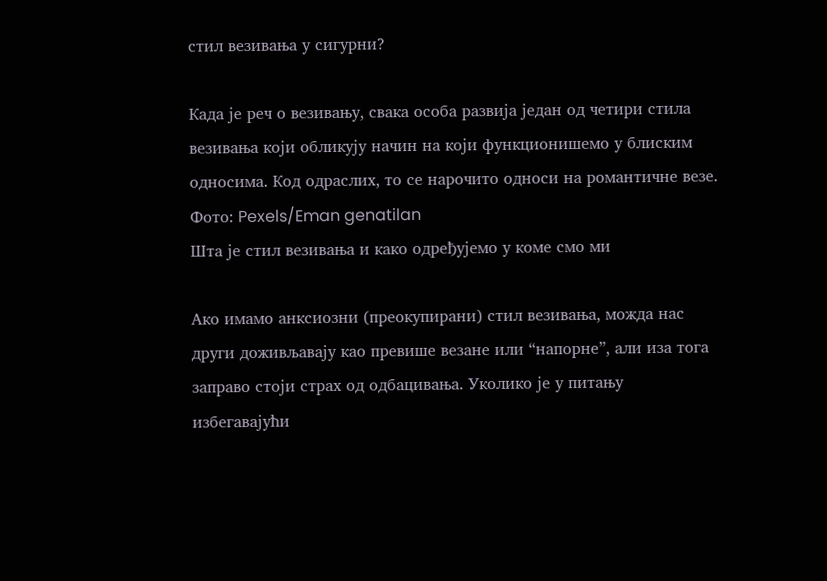стил везивања у сигурни?

Када је реч о везивању, свака особа развија један од четири стила везивања који обликују начин на који функционишемо у блиским односима. Код одраслих, то се нарочито односи на романтичне везе.
Фото: Pexels/Eman genatilan
Шта је стил везивања и како одређујемо у коме смо ми

Ако имамо анксиозни (преокупирани) стил везивања, можда нас други доживљавају као превише везане или “напорне”, али иза тога заправо стоји страх од одбацивања. Уколико је у питању избегавајући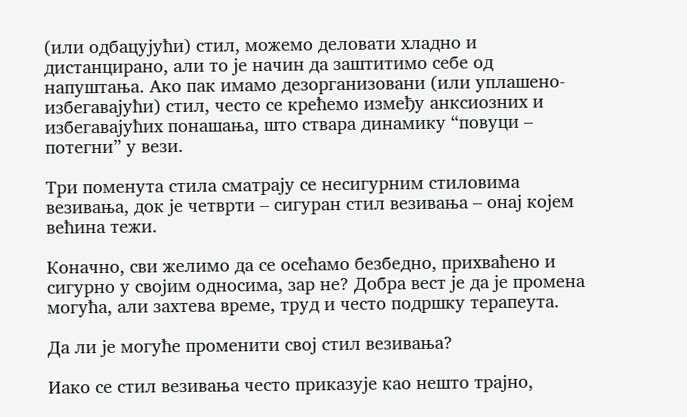(или одбацујући) стил, можемо деловати хладно и дистанцирано, али то је начин да заштитимо себе од напуштања. Ако пак имамо дезорганизовани (или уплашено-избегавајући) стил, често се крећемо између анксиозних и избегавајућих понашања, што ствара динамику “повуци – потегни” у вези.

Три поменута стила сматрају се несигурним стиловима везивања, док је четврти – сигуран стил везивања – онај којем већина тежи.

Коначно, сви желимо да се осећамо безбедно, прихваћено и сигурно у својим односима, зар не? Добра вест је да је промена могућа, али захтева време, труд и често подршку терапеута.

Да ли је могуће променити свој стил везивања?

Иако се стил везивања често приказује као нешто трајно,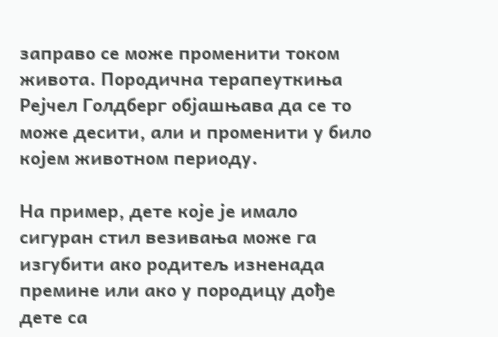заправо се може променити током живота. Породична терапеуткиња Рејчел Голдберг објашњава да се то може десити, али и променити у било којем животном периоду.

На пример, дете које је имало сигуран стил везивања може га изгубити ако родитељ изненада премине или ако у породицу дође дете са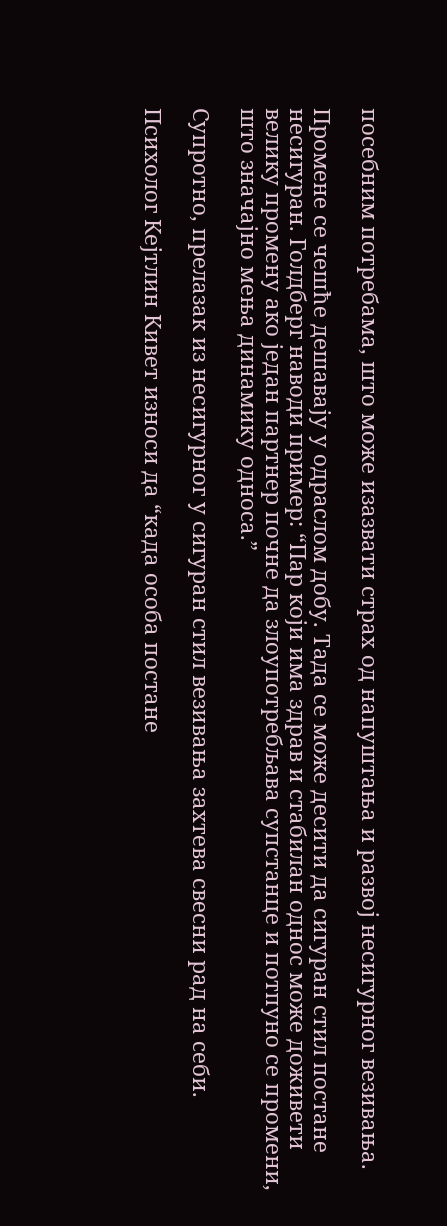посебним потребама, што може изазвати страх од напуштања и развој несигурног везивања.

Промене се чешће дешавају у одраслом добу. Тада се може десити да сигуран стил постане несигуран. Голдберг наводи пример: “Пар који има здрав и стабилан однос може доживети велику промену ако један партнер почне да злоупотребљава супстанце и потпуно се промени, што значајно мења динамику односа.”

Супротно, прелазак из несигурног у сигуран стил везивања захтева свесни рад на себи.

Психолог Кејтлин Кивет износи да “када особа постане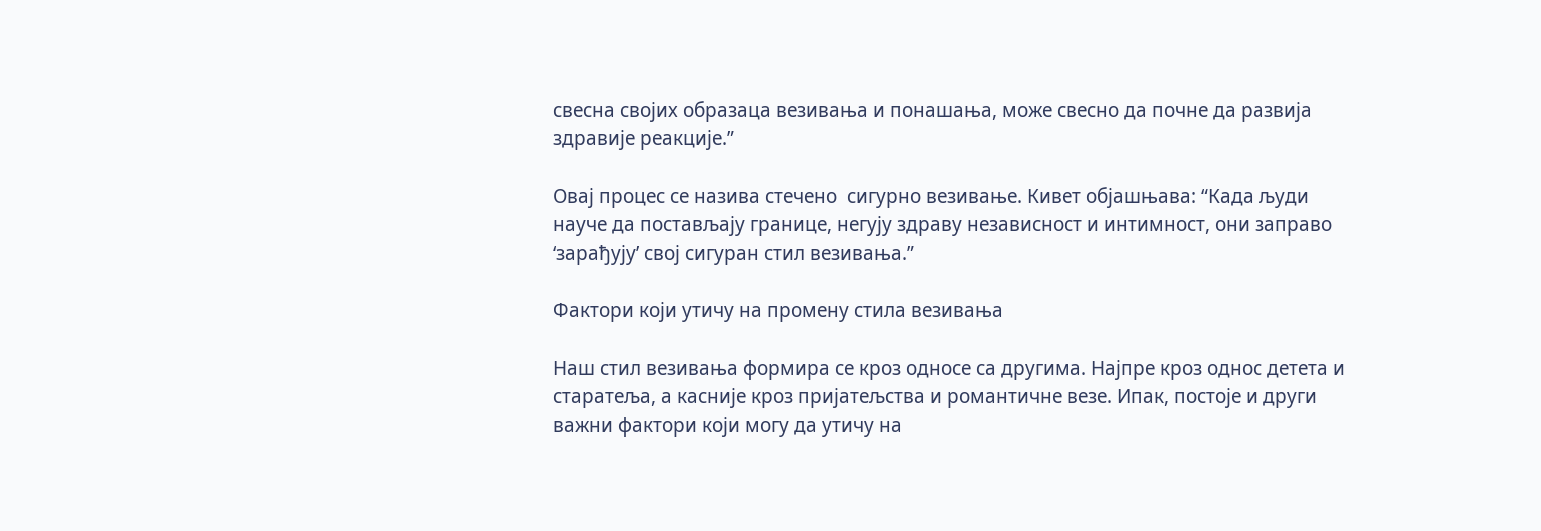свесна својих образаца везивања и понашања, може свесно да почне да развија здравије реакције.”

Овај процес се назива стечено  сигурно везивање. Кивет објашњава: “Када људи науче да постављају границе, негују здраву независност и интимност, они заправо ‘зарађују’ свој сигуран стил везивања.”

Фактори који утичу на промену стила везивања

Наш стил везивања формира се кроз односе са другима. Најпре кроз однос детета и старатеља, а касније кроз пријатељства и романтичне везе. Ипак, постоје и други важни фактори који могу да утичу на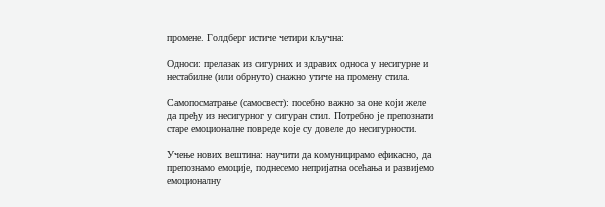промене. Голдберг истиче четири кључна:

Односи: прелазак из сигурних и здравих односа у несигурне и нестабилне (или обрнуто) снажно утиче на промену стила.

Самопосматрање (самосвест): посебно важно за оне који желе да пређу из несигурног у сигуран стил. Потребно је препознати старе емоционалне повреде које су довеле до несигурности.

Учење нових вештина: научити да комуницирамо ефикасно, да препознамо емоције, поднесемо непријатна осећања и развијемо емоционалну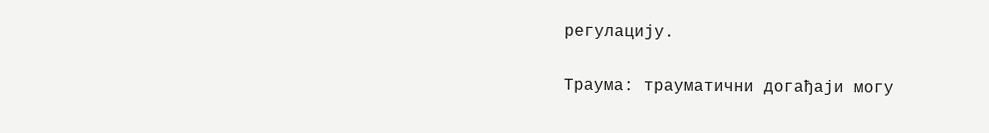регулацију.

Траума: трауматични догађаји могу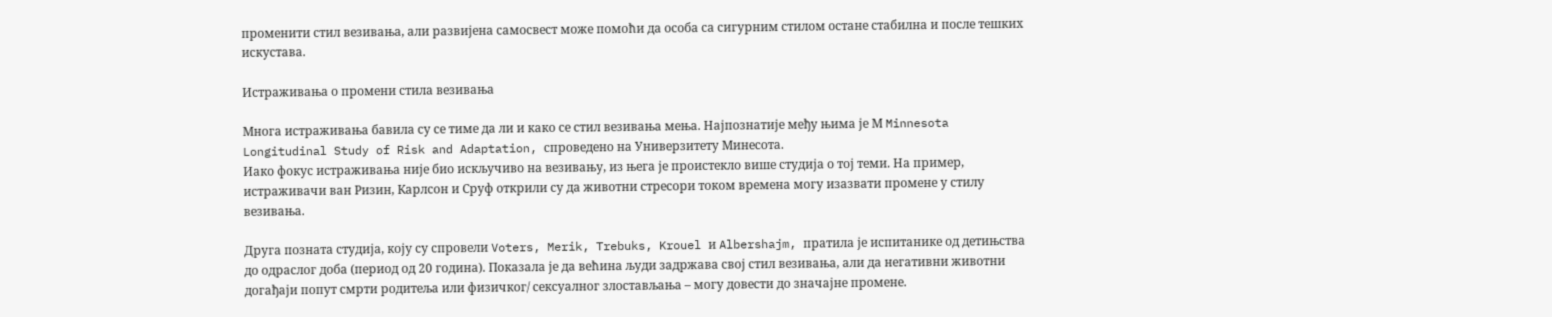променити стил везивања, али развијена самосвест може помоћи да особа са сигурним стилом остане стабилна и после тешких искустава.

Истраживања о промени стила везивања

Многа истраживања бавила су се тиме да ли и како се стил везивања мења. Најпознатије међу њима је М Minnesota Longitudinal Study of Risk and Adaptation, спроведено на Универзитету Минесота.
Иако фокус истраживања није био искључиво на везивању, из њега је проистекло више студија о тој теми. На пример, истраживачи ван Ризин, Карлсон и Сруф открили су да животни стресори током времена могу изазвати промене у стилу везивања.

Друга позната студија, коју су спровели Voters, Merik, Trebuks, Krouel и Albershajm, пратила је испитанике од детињства до одраслог доба (период од 20 година). Показала је да већина људи задржава свој стил везивања, али да негативни животни догађаји попут смрти родитеља или физичког/ сексуалног злостављања – могу довести до значајне промене.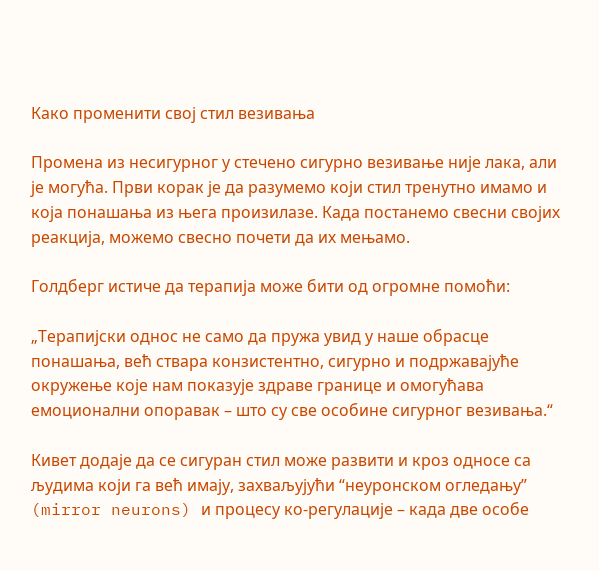Како променити свој стил везивања

Промена из несигурног у стечено сигурно везивање није лака, али је могућа. Први корак је да разумемо који стил тренутно имамо и која понашања из њега произилазе. Када постанемо свесни својих реакција, можемо свесно почети да их мењамо.

Голдберг истиче да терапија може бити од огромне помоћи:

„Терапијски однос не само да пружа увид у наше обрасце понашања, већ ствара конзистентно, сигурно и подржавајуће окружење које нам показује здраве границе и омогућава емоционални опоравак – што су све особине сигурног везивања.“

Кивет додаје да се сигуран стил може развити и кроз односе са људима који га већ имају, захваљујући “неуронском огледању” (mirror neurons) и процесу ко-регулације – када две особе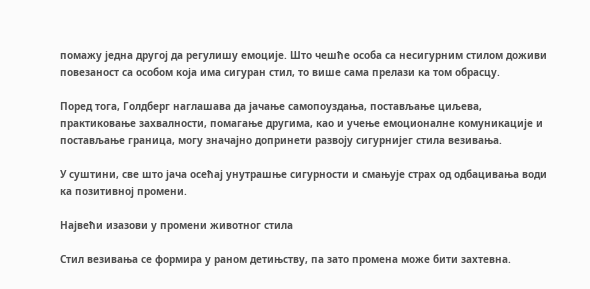помажу једна другој да регулишу емоције. Што чешће особа са несигурним стилом доживи повезаност са особом која има сигуран стил, то више сама прелази ка том обрасцу.

Поред тога, Голдберг наглашава да јачање самопоуздања, постављање циљева, практиковање захвалности, помагање другима, као и учење емоционалне комуникације и постављање граница, могу значајно допринети развоју сигурнијег стила везивања.

У суштини, све што јача осећај унутрашње сигурности и смањује страх од одбацивања води ка позитивној промени.

Највећи изазови у промени животног стила

Стил везивања се формира у раном детињству, па зато промена може бити захтевна.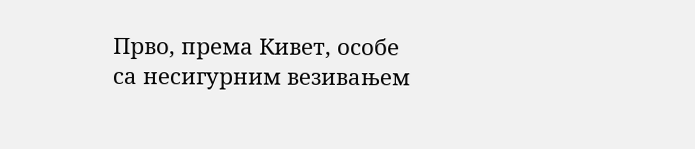Прво, према Кивет, особе са несигурним везивањем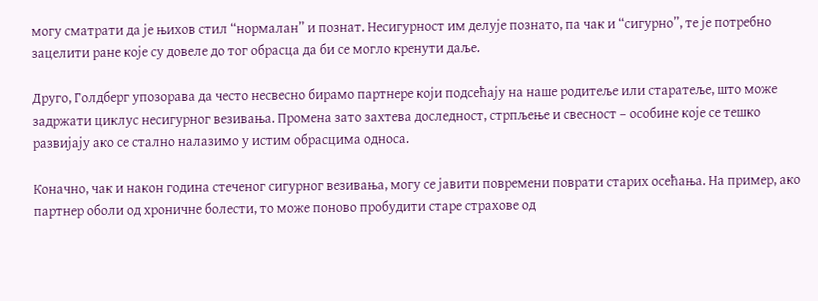могу сматрати да је њихов стил “нормалан” и познат. Несигурност им делује познато, па чак и “сигурно”, те је потребно зацелити ране које су довеле до тог обрасца да би се могло кренути даље.

Друго, Голдберг упозорава да често несвесно бирамо партнере који подсећају на наше родитеље или старатеље, што може задржати циклус несигурног везивања. Промена зато захтева доследност, стрпљење и свесност – особине које се тешко развијају ако се стално налазимо у истим обрасцима односа.

Коначно, чак и након година стеченог сигурног везивања, могу се јавити повремени поврати старих осећања. На пример, ако партнер оболи од хроничне болести, то може поново пробудити старе страхове од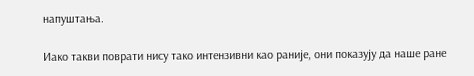напуштања.

Иако такви поврати нису тако интензивни као раније, они показују да наше ране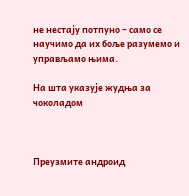не нестају потпуно – само се научимо да их боље разумемо и управљамо њима.

На шта указује жудња за чоколадом



Преузмите андроид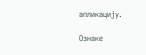апликацију.

Ознаке